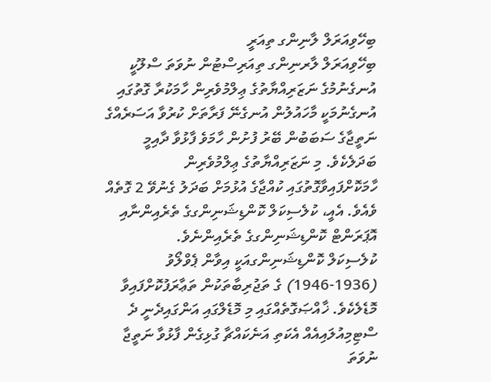ބިހޭވިއަރަލް ލާނިންގ ތިއަރީ
ބިހޭވިއަރަލް ލާރނިންގ ތިއަރިސްޓުން ނުވަތަ ސްލޫކީ އުނގެނުމުގެ ނަޒަރިއްޔާތުގެ ޢިލްމުވެރިން ހާމަކުރާ ގޮތުގައި އުނގެނުމަކީ މާހައުލުން އުނގެނޭ ފަރާތަށް ކުރުވާ އަސަރެއްގެ ނަތީޖާގެ ސަބަބުން ބޭރު ފުށުން ހާމަވެ ފާޅުވާ ދާއިމީ ބަދަލެކެވެ. މި ނަޒަރިއްޔާތުގެ ޢިލްމުވެރިން ހާމަކޮށްފައިވާގޮތުގައި ކުއްޖާގެ އުޅުމަށް ބަދަލު ގެނުވޭ 2 ގޮތެއް ވެއެވެ. އެއީ، ކުލެސިކަލް ކޮންޑިޝަނިންގގެ ތެރެއިންނާއި އޮޕަރަންޓް ކޮންޑިޝަނިންގގެ ތެރެއިންނެވެ.
ކުލެސިކަލް ކޮންޑިޝަނިންގއަކީ އިވާން ޕެވްލޯވު (1936-1946) ގެ ތަޖުރިބާތަކުން ތަޢާރަފުކޮށްފައިވާ މޮޑެލެކެވެ. ޚާއްޞަގޮތެއްގައި މި މޮޑެލްގައި އަންގައިދެނީ ދެ ސްޓިމިއުލައިއެއް އެކަތި އަނެކައްޗާ ގުޅިގެން ފާޅުވާ ނަތީޖާ ނުވަތަ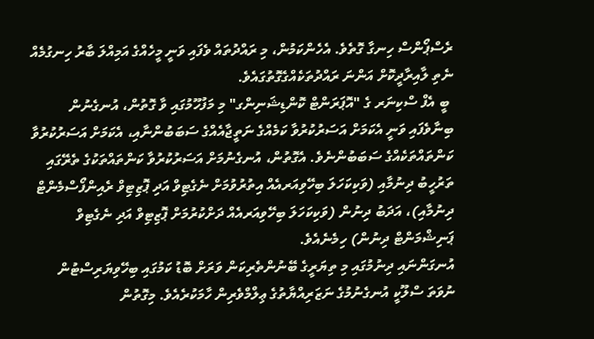ރެސްޕޯންސް ހިނގާ ގޮތެވެ. އެހެންކަމުން، މި ރައްދުތައް ވެފައި ވަނީ މީހެއްގެ އަމިއްލަ ބާރު ހިނގުމެއް ނެތި ލާއިރާދީކޮށް އަންނަ ރައްދުތަކެއްގެގޮތުގައެވެ.
 ބީ އެފް ސްކިނަރ ގެ "އޮޕަރަންޓް ކޮންޑިޝަނިންގ" މި މަފުހޫމުގައި ވާ ގޮތުން، އުނގެނުން ބިނާވެފައި ވަނީ އެކަމަށް އަސަރުކުރުވާ ކަމެއްގެ ނަތީޖާއެއްގެ ސަބަބުންނާއި، އެކަމަށް އަސަރުކުރުވާ ކަންތައްތަކެއްގެ ސަބަބުންނެވެ. އެގޮތުން، އުނގެނުމަށް އަސަރުކުރުވާ ކަންތައްތަކުގެ ތެރޭގައި ތަރުހީބު ދިނުމާއި (ވަކިކަހަލަ ބިހޭވިއަރއެއް އިތުރުވުމަށް ނެގެޓިވް އަދި ޕޮޒިޓިވް ރެއިންފޯސްމެންޓް ދިނުމާއި)، އަދަބު ދިނުން (ވަކިކަހަލަ ބިހޭވިއަރއެއް ދަށްކުރުމަށް ޕޮޒިޓިވް އަދި ނެގެޓިވް ޕަނިޝްމަންޓް ދިނުން) ހިމެނެއެވެ.
އުނގަންނައި ދިނުމުގައި މި ތިޔަރީގެ ބޭނުންތެރިކަން ވަރަށް ބޮޑު ކަމުގައި ބިހޭވިޔަރިސްޓުން ނުވަތަ ސްލޫކީ އުނގެނުމުގެ ނަޒަރިއްޔާތުގެ ޢިލްމްވެރިން ހާމަކުރެއެވެ. މިގޮތުން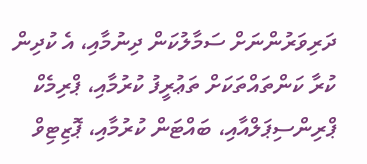ދަރިވަރުންނަށް ސަމާލުކަން ދިނުމާއި، އެ ކުދިން ކުރާ ކަންތައްތަކަށް ތަޢުރީފު ކުރުމާއި، ޕްރިމެކް ޕްރިންސިޕަލްއާއި، ބައްޓަން ކުރުމާއި، ޕޮޒިޓިވް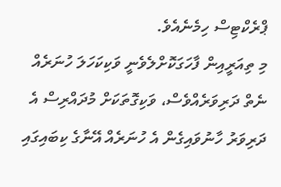ޕްރެކްޓިސް ހިމެނެއެވެ.
މި ތިއަރީއިން ފާހަގަކޮށްލެވެނީ ވަކިކަހަލަ ހުނަރެއް ނެތް ދަރިވަރެއްވެސް، ވަކިގޮތަކަށް މުދައްރިސް އެ ދަރިވަރު ހާނުވައިގެން އެ ހުނަރެއް އޭނާގެ ކިބައިގައި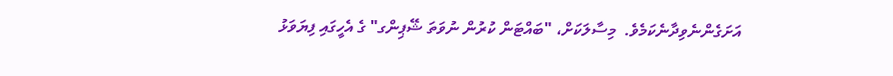އަށަގެންނެވިދާނެކަމެވެ.  މިސާލަކަށް، "ބައްޓަން ކުރުން ނުވަތަ ޝޭޕިންގ" ގެ އެހީގައި ފިޔަވަޅު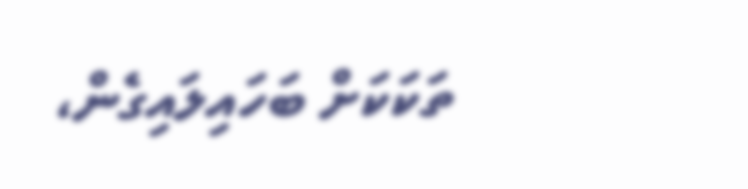ތަކަކަށް ބަހައިލައިގެން،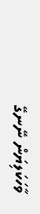ވާހަކަލިޔަން ނޭނގޭ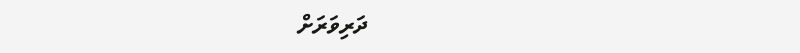ދަރިވަރަށް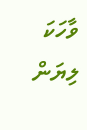ވާހަކަ ލިޔަން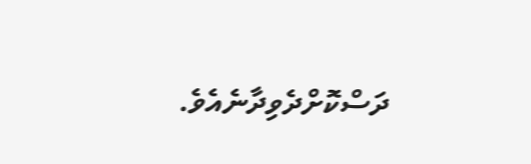ދަސްކޮށްދެވިދާނެއެވެ.